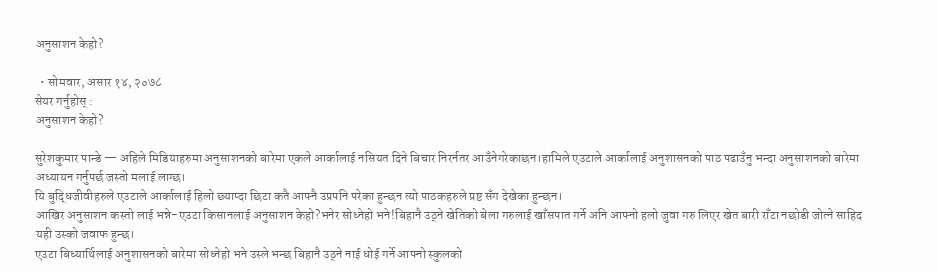अनुसाशन केहो?

  • सोमवार, असार १४, २०७८
सेयर गर्नुहोस् :
अनुसाशन केहो?

सुरेशकुमार पान्डे — अहिले मिडियाहरुमा अनुसाशनको बारेमा एकले आर्कालाई नसियत दिने बिचार निरर्नतर आउँनेगरेकाछन।हामिले एउटाले आर्कालाई अनुशासनको पाठ पढाउँनु भन्दा अनुसाशनको बारेमा अध्यायन गर्नुपर्छ जस्तो मलाई लाग्छ।
यि बुद्धिजीवीहरुले एउटाले आर्कालाई हिलो छ्याप्दा छिटा कतै आफ्नै उप्रपनि परेका हुन्छन त्यो पाठकहरुले प्रष्ट सँग देखेका हुन्छन।
आखिर अनुसाशन कस्तो लाई भन्ने-एउटा किसानलाई अनुसाशन केहो?भनेर सोध्नेहो भने!बिहानै उठ्ने खेतिको बेला गरुलाई खाँसपात गर्ने अनि आफ्नो हलो जुवा गरु लिएर खेत बारी राँटा नछोडी जोत्ने साहिद यही उस्को जवाफ हुन्छ।
एउटा बिध्यार्थिलाई अनुशासनको बारेमा सोध्नेहो भने उस्ले भन्छ बिहानै उठ्ने नाई धोई गर्ने आफ्नो स्कुलको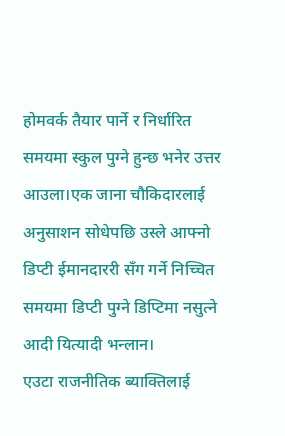होमवर्क तैयार पार्ने र निर्धारित समयमा स्कुल पुग्ने हुन्छ भनेर उत्तर आउला।एक जाना चौकिदारलाई अनुसाशन सोधेपछि उस्ले आफ्नो डिप्टी ईमानदाररी सँग गर्ने निच्चित समयमा डिप्टी पुग्ने डिप्टिमा नसुत्ने आदी यित्यादी भन्लान।
एउटा राजनीतिक ब्याक्तिलाई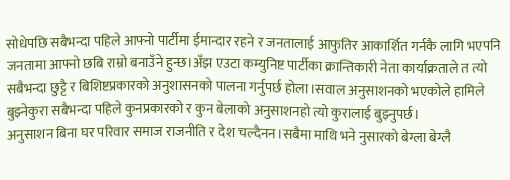सोधेपछि सबैभन्दा पहिले आफ्नो पार्टीमा ईमान्दार रहने र जनतालाई आफुतिर आकार्शित गर्नकै लागि भएपनि जनतामा आफ्नो छबि राम्रो बनाउँने हुन्छ।अँझ एउटा कम्युनिष्ट पार्टीका क्रान्तिकारी नेता कार्याक्रताले त त्यो सबैभन्दा छुट्टै र बिशिष्टप्रकारको अनुशासनको पालना गर्नुपर्छ होला।सवाल अनुसाशनको भएकोले हामिले बुझ्नेकुरा सबैभन्दा पहिले कुनप्रकारको र कुन बेलाको अनुसाशनहो त्यो कुरालाई बुझ्नुपर्छ।
अनुसाशन बिना घर परिवार समाज राजनीति र देश चल्दैनन।सबैमा माथि भने नुसारको बेग्ला बेग्लै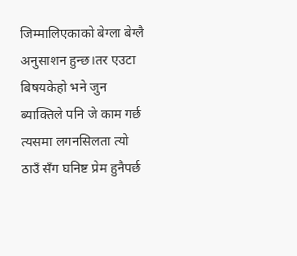जिम्मालिएकाको बेग्ला बेग्लै अनुसाशन हुन्छ।तर एउटा बिषयकेहो भने जुन ब्याक्तिले पनि जे काम गर्छ त्यसमा लगनसिलता त्यो ठाउँ सँग घनिष्ट प्रेम हुनैपर्छ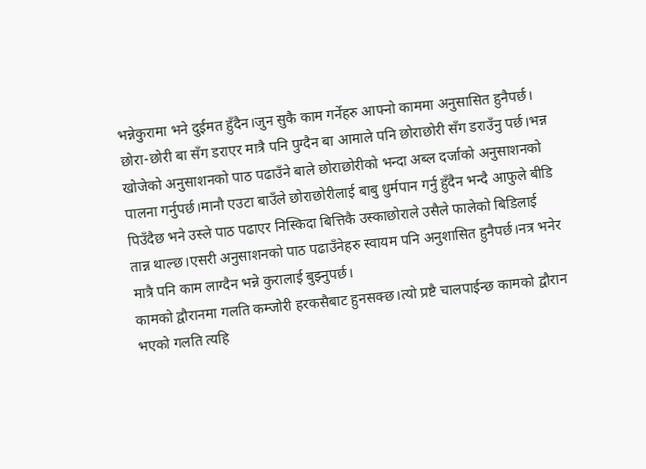भन्नेकुरामा भने दुईमत हुँदैन।जुन सुकै काम गर्नेहरु आफ्नो काममा अनुसासित हुनैपर्छ।
छोरा-छोरी बा सँग डराएर मात्रै पनि पुग्दैन बा आमाले पनि छोराछोरी सँग डराउँनु पर्छ।भन्न खोजेको अनुसाशनको पाठ पढाउँने बाले छोराछोरीको भन्दा अब्ल दर्जाको अनुसाशनको पालना गर्नुपर्छ।मानौ एउटा बाउँले छोराछोरीलाई बाबु धुर्मपान गर्नु हुँदैन भन्दै आफुले बीडि पिउँदैछ भने उस्ले पाठ पढाएर निस्किदा बित्तिकै उस्काछोराले उसैले फालेको बिडिलाई तान्न थाल्छ।एसरी अनुसाशनको पाठ पढाउँनेहरु स्वायम पनि अनुशासित हुनैपर्छ।नत्र भनेर मात्रै पनि काम लाग्दैन भन्ने कुरालाई बुझ्नुपर्छ।
कामको द्वौरानमा गलति कम्जोरी हरकसैबाट हुनसक्छ।त्यो प्रष्टै चालपाईन्छ कामको द्वौरान भएको गलति त्यहि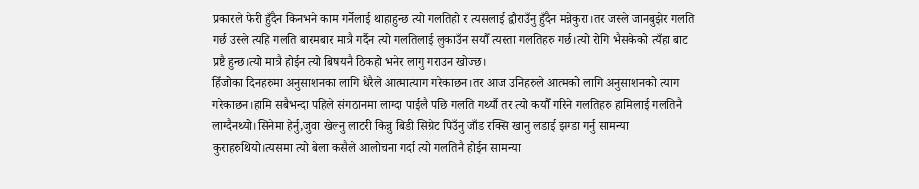प्रकारले फेरी हुँदैन किनभने काम गर्नेलाई थाहाहुन्छ त्यो गलतिहो र त्यसलाई द्वौराउँनु हुँदैन मन्नेकुरा।तर जस्ले जानबुझेर गलति गर्छ उस्ले त्यहि गलति बारमबार मात्रै गर्दैन त्यो गलतिलाई लुकाउँन सयौँ त्यस्ता गलतिहरु गर्छ।त्यो रोगि भैसकेको त्यँहा बाट प्रष्टै हुन्छ।त्यो मात्रै होईन त्यो बिषयनै ठिकहो भनेर लागु गराउन खोज्छ।
हिँजोका दिनहरुमा अनुसाशनका लागि धेरैले आत्मात्याग गरेकाछन।तर आज उनिहरुले आत्मको लागि अनुसाशनको त्याग गरेकाछन।हामि सबैभन्दा पहिले संगठानमा लाग्दा पाईलै पछि गलति गर्थ्यौ तर त्यो कयौँ गरिने गलतिहरु हामिलाई गलतिनै लाग्दैनथ्यो।सिनेमा हेर्नु,जुवा खेल्नु लाटरी किन्नु बिडी सिग्रेट पिउँनु जाँड रक्सि खानु लडाई झग्डा गर्नु सामन्या कुराहरुथियो।त्यसमा त्यो बेला कसैले आलोचना गर्दा त्यो गलतिनै होईन सामन्या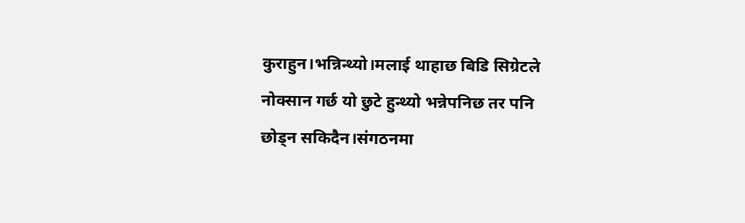कुराहुन।भन्निन्थ्यो।मलाई थाहाछ बिडि सिग्रेटले नोक्सान गर्छ यो छुटे हुन्थ्यो भन्नेपनिछ तर पनि छोड्न सकिदैन।संगठनमा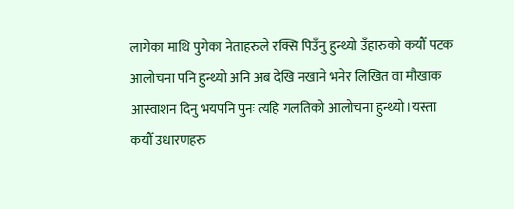लागेका माथि पुगेका नेताहरुले रक्सि पिउँनु हुन्थ्यो उँहारुको कयौँ पटक आलोचना पनि हुन्थ्यो अनि अब देखि नखाने भनेर लिखित वा मौखाक आस्वाशन दिनु भयपनि पुनः त्यहि गलतिको आलोचना हुन्थ्यो।यस्ता कयौँ उधारणहरु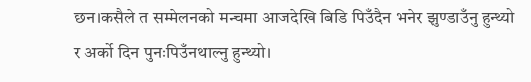छन।कसैले त सम्मेलनको मन्चमा आजदेखि बिडि पिउँदैन भनेर झुण्डाउँनु हुन्थ्यो र अर्को दिन पुनःपिउँनथाल्नु हुन्थ्यो।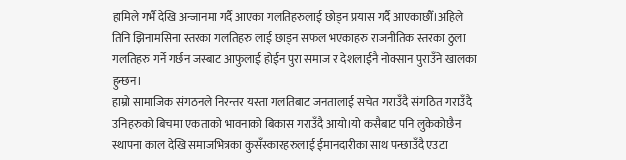हामिले गर्भै देखि अन्जानमा गर्दै आएका गलतिहरुलाई छोड्न प्रयास गर्दै आएकाछौँ।अहिले तिनि झिनामसिना स्तरका गलतिहरु लाई छाड्न सफल भएकाहरु राजनीतिक स्तरका ठुला गलतिहरु गर्ने गर्छन जस्बाट आफुलाई होईन पुरा समाज र देशलाईनै नोक्सान पुराउँने खालका हुन्छन।
हाम्रो सामाजिक संगठनले निरन्तर यस्ता गलतिबाट जनतालाई सचेत गराउँदै संगठित गराउँदै उनिहरुको बिचमा एकताको भावनाको बिकास गराउँदै आयो।यो कसैबाट पनि लुकेकोछैन स्थापना काल देखि समाजभित्रका कुसँस्कारहरुलाई ईमानदारीका साथ पन्छाउँदै एउटा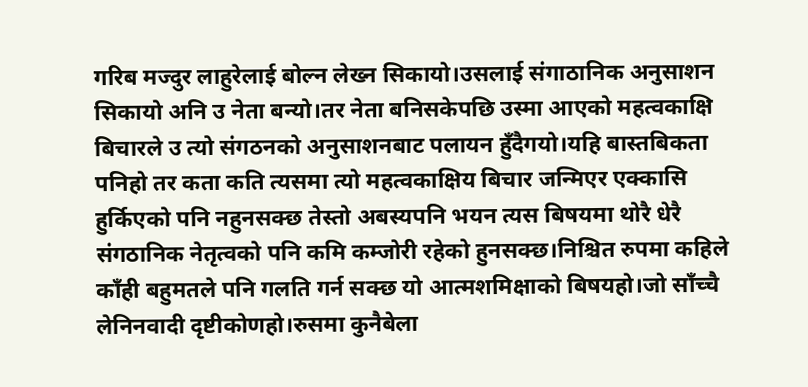गरिब मज्दुर लाहुरेलाई बोल्न लेख्न सिकायो।उसलाई संगाठानिक अनुसाशन सिकायो अनि उ नेता बन्यो।तर नेता बनिसकेपछि उस्मा आएको महत्वकाक्षि बिचारले उ त्यो संगठनको अनुसाशनबाट पलायन हुँदैगयो।यहि बास्तबिकता पनिहो तर कता कति त्यसमा त्यो महत्वकाक्षिय बिचार जन्मिएर एक्कासि हुर्किएको पनि नहुनसक्छ तेस्तो अबस्यपनि भयन त्यस बिषयमा थोरै धेरै संगठानिक नेतृत्वको पनि कमि कम्जोरी रहेको हुनसक्छ।निश्चित रुपमा कहिले काँही बहुमतले पनि गलति गर्न सक्छ यो आत्मशमिक्षाको बिषयहो।जो साँच्चै लेनिनवादी दृष्टीकोणहो।रुसमा कुनैबेला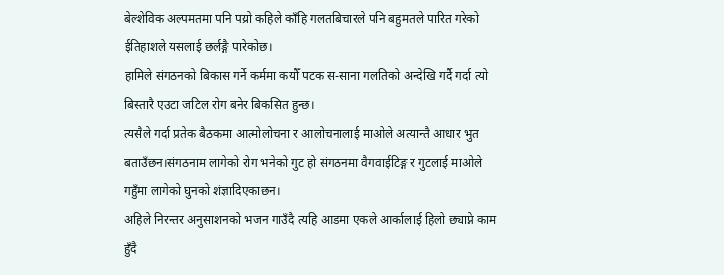बेल्शेविक अल्पमतमा पनि पय्रो कहिले काँहि गलतबिचारले पनि बहुमतले पारित गरेको ईतिहाशले यसलाई छर्लङ्गै पारेकोछ।
हामिले संगठनको बिकास गर्ने कर्ममा कयौँ पटक स-साना गलतिको अन्देखि गर्दै गर्दा त्यो बिस्तारै एउटा जटिल रोग बनेर बिकसित हुन्छ।
त्यसैले गर्दा प्रतेक बैठकमा आत्मोलोचना र आलोचनालाई माओले अत्यान्तै आधार भुत बताउँछन।संगठनाम लागेको रोग भनेको गुट हो संगठनमा वैगवाईटिङ्ग र गुटलाई माओले गहुँमा लागेको घुनको शंज्ञादिएकाछन।
अहिले निरन्तर अनुसाशनको भजन गाउँदै त्यहि आडमा एकले आर्कालाई हिलो छ्याप्ने काम हुँदै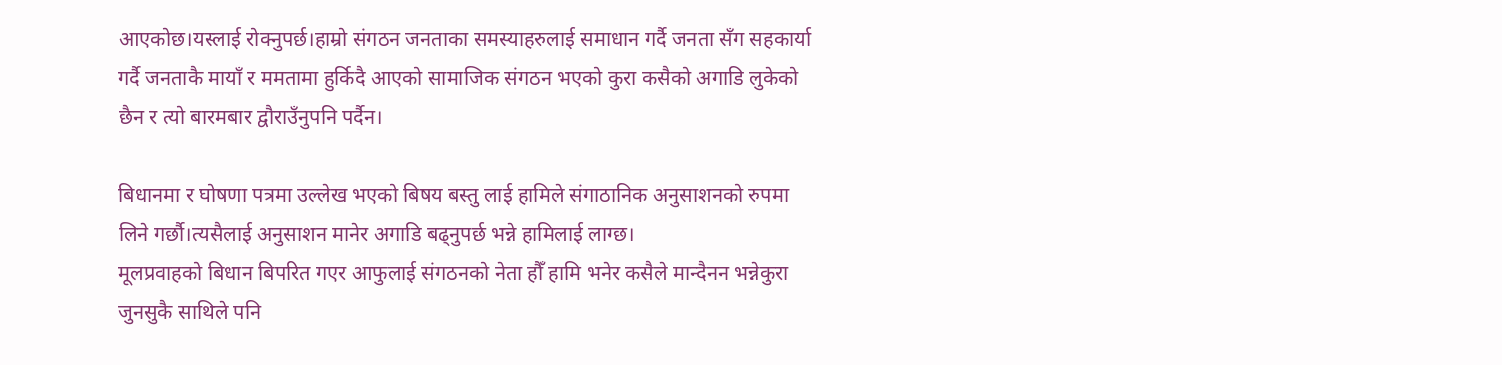आएकोछ।यस्लाई रोक्नुपर्छ।हाम्रो संगठन जनताका समस्याहरुलाई समाधान गर्दै जनता सँग सहकार्या गर्दै जनताकै मायाँ र ममतामा हुर्किदै आएको सामाजिक संगठन भएको कुरा कसैको अगाडि लुकेको छैन र त्यो बारमबार द्वौराउँनुपनि पर्दैन।

बिधानमा र घोषणा पत्रमा उल्लेख भएको बिषय बस्तु लाई हामिले संगाठानिक अनुसाशनको रुपमा लिने गर्छौ।त्यसैलाई अनुसाशन मानेर अगाडि बढ्नुपर्छ भन्ने हामिलाई लाग्छ।
मूलप्रवाहको बिधान बिपरित गएर आफुलाई संगठनको नेता हौँ हामि भनेर कसैले मान्दैनन भन्नेकुरा जुनसुकै साथिले पनि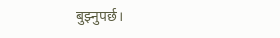बुझ्नुपर्छ।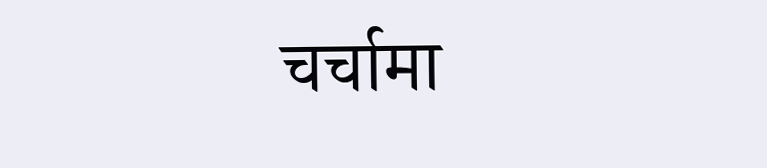चर्चामा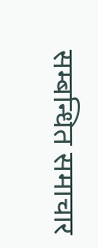सम्बन्धित समाचार